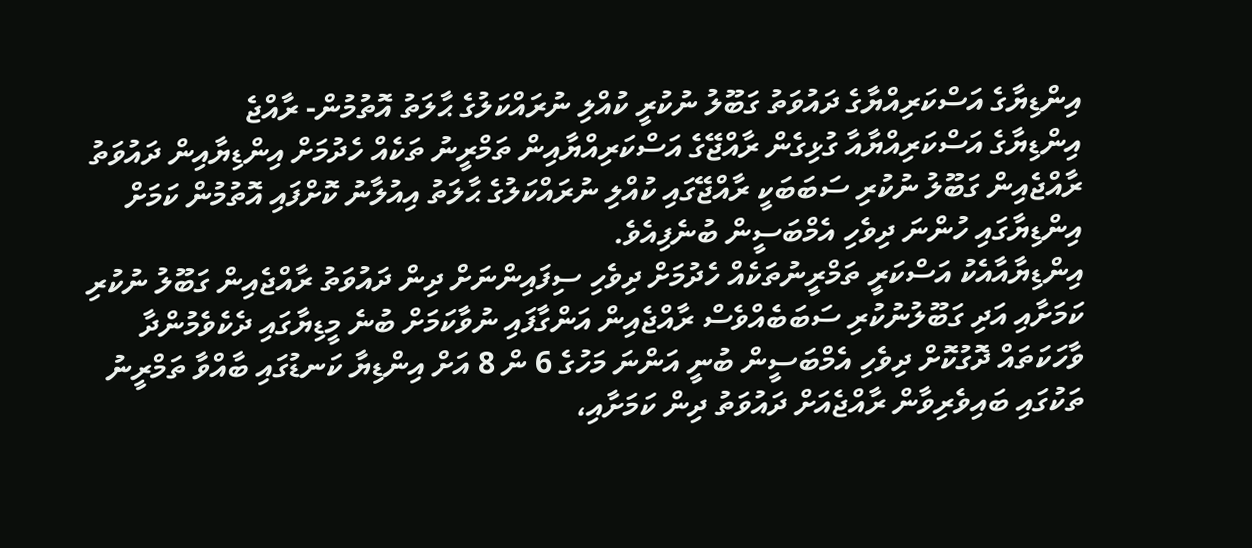އިންޑިޔާގެ އަސްކަރިއްޔާގެ ދައުވަތު ގަބޫލު ނުކުރީ ކުއްލި ނުރައްކަލުގެ ޙާލަތު އޮތުމުން- ރާއްޖެ
އިންޑިޔާގެ އަސްކަރިއްޔާއާ ގުޅިގެން ރާއްޖޭގެ އަސްކަރިއްޔާއިން ތަމްރީނު ތަކެއް ހެދުމަށް އިންޑިޔާއިން ދައުވަތު ރާއްޖެއިން ގަބޫލު ނުކުރި ސަބަބަކީ ރާއްޖޭގައި ކުއްލި ނުރައްކަލުގެ ޙާލަތު އިއުލާނު ކޮށްފައި އޮތުމުން ކަމަށް އިންޑިޔާގައި ހުންނަ ދިވެހި އެމްބަސީން ބުނެފިއެވެ.
އިންޑިޔާއާއެކު އަސްކަރީ ތަމްރީނުތަކެއް ހެދުމަށް ދިވެހި ސިފައިންނަށް ދިން ދައުވަތު ރާއްޖެއިން ގަބޫލު ނުކުރި ކަމަށާއި އަދި ގަބޫލުނުކުރި ސަބަބެއްވެސް ރާއްޖެއިން އަންގާފައި ނުވާކަމަށް ބުނެ މީޑިޔާގައި ދެކެވެމުންދާ ވާހަކަތައް ދޮގުކޮށް ދިވެހި އެމްބަސީން ބުނީ އަންނަ މަހުގެ 6 ން 8 އަށް އިންޑިޔާ ކަނޑުގައި ބާއްވާ ތަމްރީނު ތަކުގައި ބައިވެރިވާން ރާއްޖެއަށް ދައުވަތު ދިން ކަމަށާއި،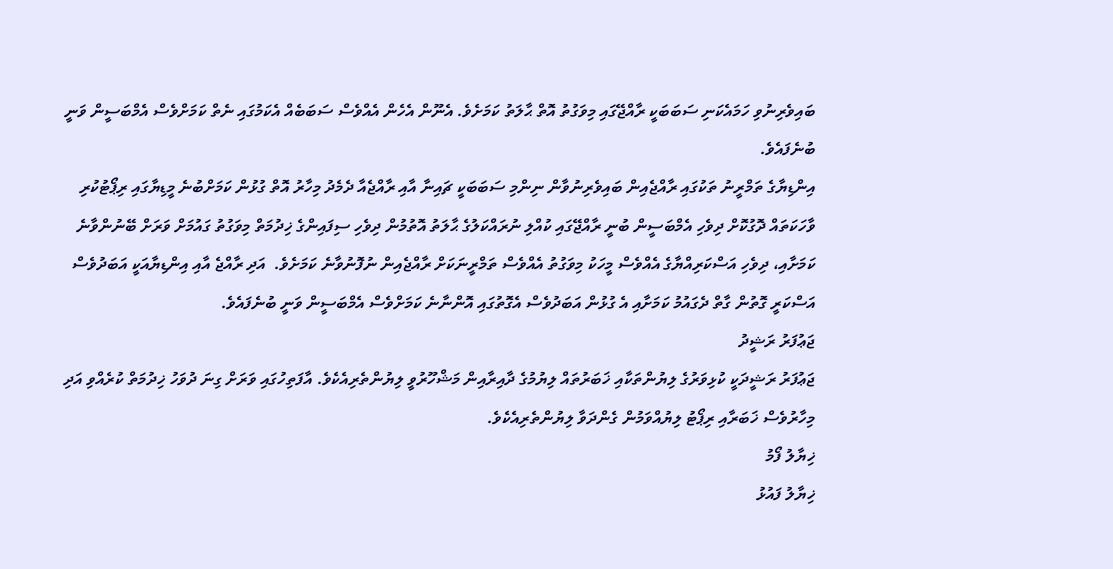ބައިވެރިނުވި ހަމައެކަނި ސަބަބަކީ ރާއްޖޭގައި މިވަގުތު އޮތް ޙާލަތު ކަމަށެވެ. އެނޫން އެހެން އެއްވެސް ސަބަބެއް އެކަމުގައި ނެތް ކަމަށްވެސް އެމްބަސީން ވަނީ ބުނެފައެވެ.
އިންޑިޔާގެ ތަމްރީނު ތަކުގައި ރާއްޖެއިން ބައިވެރިނުވާން ނިންމި ސަބަބަކީ ޗައިނާ އާއި ރާއްޖެއާ ދެމެދު މިހާރު އޮތް ގުޅުން ކަމަށްބުނެ މީޑިޔާގައި ރިޕޯޓުކުރި ވާހަކަތައް ދޮގުކޮށް ދިވެހި އެމްބަސީން ބުނީ ރާއްޖޭގައި ކުއްލި ނުރައްކަލުގެ ޙާލަތު އޮތުމުން ދިވެހި ސިފައިންގެ ޚިދުމަތް މިވަގުތު ގައުމަށް ވަރަށް ބޭނުންވާނެ ކަމަށާއި، ދިވެހި އަސްކަރިއްޔާގެ އެއްވެސް މީހަކު މިވަގުތު އެއްވެސް ތަމްރީނަކަށް ރާއްޖެއިން ނުފޮނުވާނެ ކަމަށެވެ.  އަދި ރާއްޖެ އާއި އިންޑިޔާއަކީ އަބަދުވެސް އަސްކަރީ ގޮތުން ގާތް ދެގައުމު ކަމަށާއި އެ ގުޅުން އަބަދުވެސް އެގޮތުގައި އޮންނާނެ ކަމަށްވެސް އެމްބަސީން ވަނީ ބުނެފައެވެ.
ޖަޢުފަރު ރަޝީދު
ޖަޢުފަރު ރަޝީދަކީ ކުޅިވަރުގެ ލިޔުންތަކާއި ޚަބަރުތައް ލިޔުމުގެ ދާއިރާއިން މަޝްހޫރުވީ ލިޔުންތެރިއެކެވެ. އާފަތިހުގައި ވަރަށް ގިނަ ދުވަހު ޚިދުމަތް ކުރެއްވި އަދި މިހާރުވެސް ޚަބަރާއި ރިޕޯޓު ލިޔުއްވަމުން ގެންދަވާ ލިޔުންތެރިއެކެވެ.
ޚިޔާލު ފޯމު
ޚިޔާލު ފައުޅު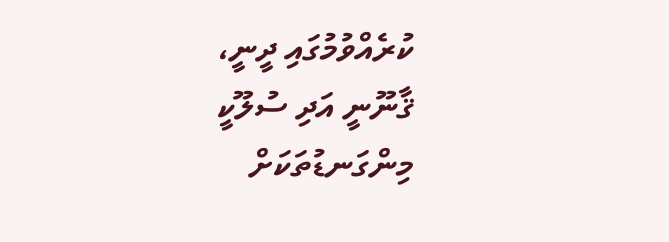ކުރެއްވުމުގައި ދީނީ، ޤާނޫނީ އަދި ސުލޫކީ މިންގަނޑުތަކަށް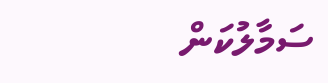ސަމާލުކަން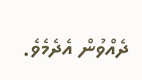ދެއްވުން އެދެމެވެ.